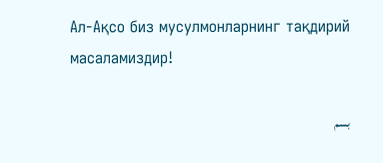Ал-Ақсо биз мусулмонларнинг тақдирий масаламиздир!

بسم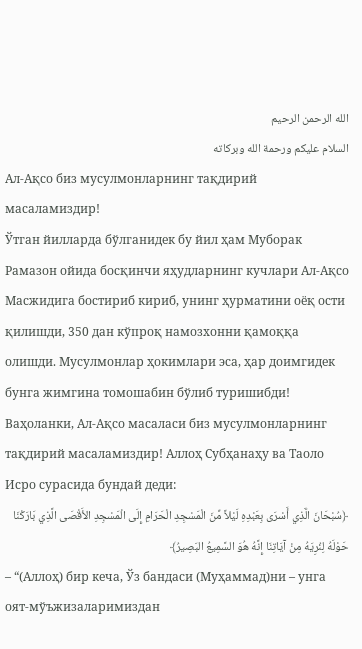الله الرحمن الرحيم
السلام عليكم ورحمة الله وبركاته
Ал-Ақсо биз мусулмонларнинг тақдирий масаламиздир!
Ўтган йилларда бўлганидек бу йил ҳам Муборак Рамазон ойида босқинчи яҳудларнинг кучлари Ал-Ақсо Масжидига бостириб кириб, унинг ҳурматини оёқ ости қилишди, 350 дан кўпроқ намозхонни қамоққа олишди. Мусулмонлар ҳокимлари эса, ҳар доимгидек бунга жимгина томошабин бўлиб туришибди! Ваҳоланки, Ал-Ақсо масаласи биз мусулмонларнинг тақдирий масаламиздир! Аллоҳ Субҳанаҳу ва Таоло Исро сурасида бундай деди:
﴿سُبْحَانَ الَّذِي أَسْرَى بِعَبْدِهِ لَيْلاً مِّنَ الْمَسْجِدِ الْحَرَامِ إِلَى الْمَسْجِدِ الأَقْصَى الَّذِي بَارَكْنَا حَوْلَهُ لِنُرِيَهُ مِنْ آيَاتِنَا إِنَّهُ هُوَ السَّمِيعُ البَصِيرُ﴾
– “(Аллоҳ) бир кеча, Ўз бандаси (Муҳаммад)ни – унга оят-мўъжизаларимиздан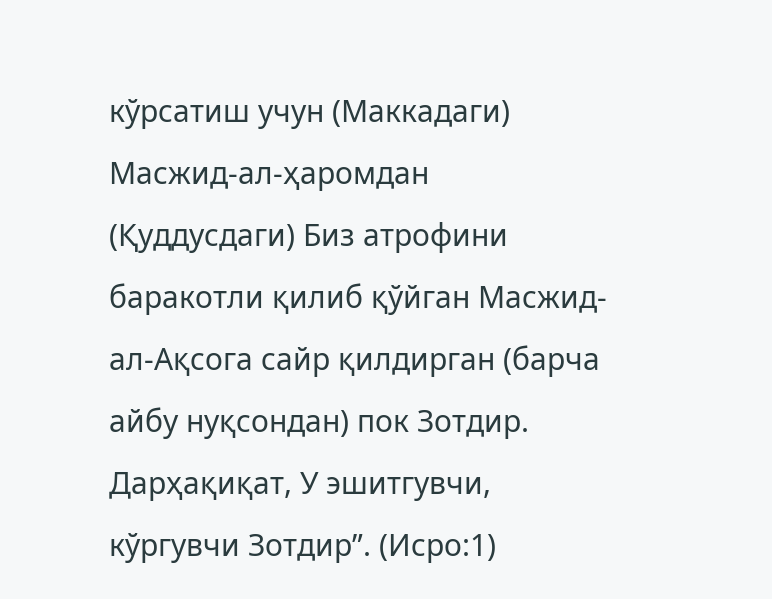кўрсатиш учун (Маккадаги) Масжид-ал-ҳаромдан (Қуддусдаги) Биз атрофини баракотли қилиб қўйган Масжид-ал-Ақсога сайр қилдирган (барча айбу нуқсондан) пок Зотдир. Дарҳақиқат, У эшитгувчи, кўргувчи Зотдир”. (Исро:1)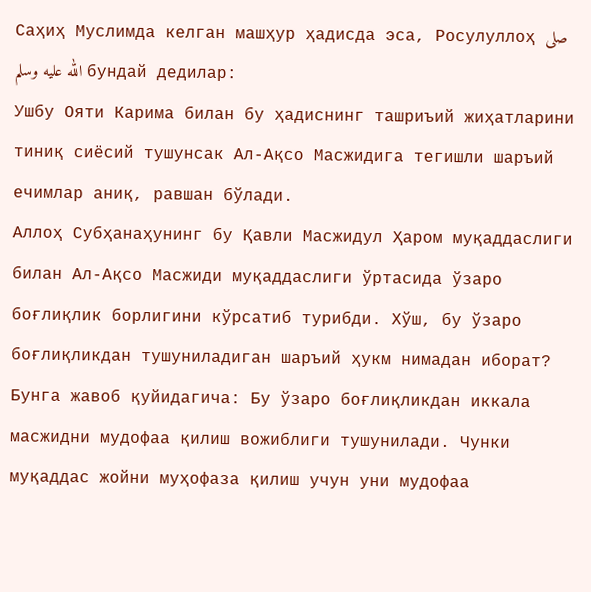Саҳиҳ Муслимда келган машҳур ҳадисда эса, Росулуллоҳ صلى الله عليه وسلم бундай дедилар:
Ушбу Ояти Карима билан бу ҳадиснинг ташриъий жиҳатларини тиниқ сиёсий тушунсак Ал-Ақсо Масжидига тегишли шаръий ечимлар аниқ, равшан бўлади.
Аллоҳ Субҳанаҳунинг бу Қавли Масжидул Ҳаром муқаддаслиги билан Ал-Ақсо Масжиди муқаддаслиги ўртасида ўзаро боғлиқлик борлигини кўрсатиб турибди. Хўш, бу ўзаро боғлиқликдан тушуниладиган шаръий ҳукм нимадан иборат? Бунга жавоб қуйидагича: Бу ўзаро боғлиқликдан иккала масжидни мудофаа қилиш вожиблиги тушунилади. Чунки муқаддас жойни муҳофаза қилиш учун уни мудофаа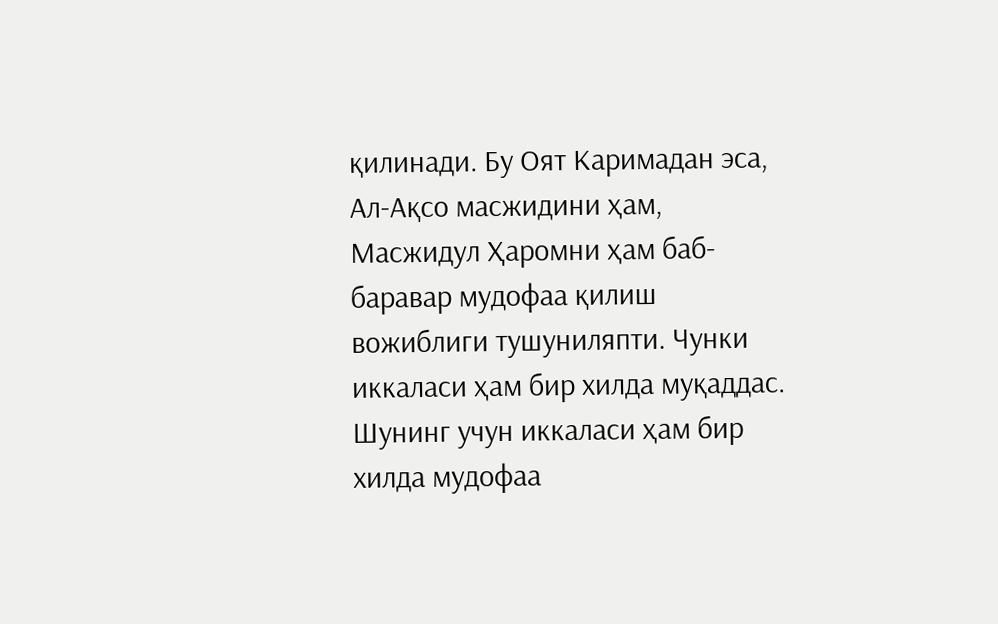қилинади. Бу Оят Каримадан эса, Ал-Ақсо масжидини ҳам, Масжидул Ҳаромни ҳам баб-баравар мудофаа қилиш вожиблиги тушуниляпти. Чунки иккаласи ҳам бир хилда муқаддас. Шунинг учун иккаласи ҳам бир хилда мудофаа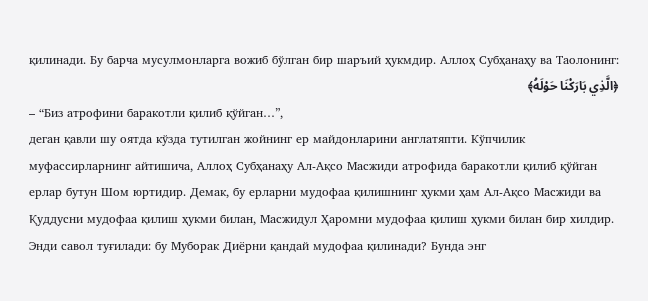қилинади. Бу барча мусулмонларга вожиб бўлган бир шаръий ҳукмдир. Аллоҳ Субҳанаҳу ва Таолонинг:
﴿الَّذِي بَارَكْنَا حَوْلَهُ﴾
– “Биз атрофини баракотли қилиб қўйган…”,
деган қавли шу оятда кўзда тутилган жойнинг ер майдонларини англатяпти. Кўпчилик муфассирларнинг айтишича, Аллоҳ Субҳанаҳу Ал-Ақсо Масжиди атрофида баракотли қилиб қўйган ерлар бутун Шом юртидир. Демак, бу ерларни мудофаа қилишнинг ҳукми ҳам Ал-Ақсо Масжиди ва Қуддусни мудофаа қилиш ҳукми билан, Масжидул Ҳаромни мудофаа қилиш ҳукми билан бир хилдир. Энди савол туғилади: бу Муборак Диёрни қандай мудофаа қилинади? Бунда энг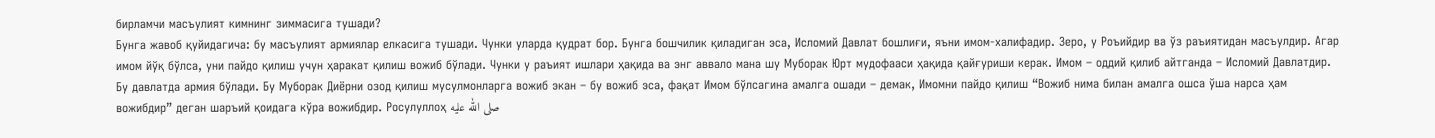бирламчи масъулият кимнинг зиммасига тушади?
Бунга жавоб қуйидагича: бу масъулият армиялар елкасига тушади. Чунки уларда қудрат бор. Бунга бошчилик қиладиган эса, Исломий Давлат бошлиғи, яъни имом-халифадир. Зеро, у Роъийдир ва ўз раъиятидан масъулдир. Агар имом йўқ бўлса, уни пайдо қилиш учун ҳаракат қилиш вожиб бўлади. Чунки у раъият ишлари ҳақида ва энг аввало мана шу Муборак Юрт мудофааси ҳақида қайғуриши керак. Имом – оддий қилиб айтганда – Исломий Давлатдир. Бу давлатда армия бўлади. Бу Муборак Диёрни озод қилиш мусулмонларга вожиб экан – бу вожиб эса, фақат Имом бўлсагина амалга ошади – демак, Имомни пайдо қилиш “Вожиб нима билан амалга ошса ўша нарса ҳам вожибдир” деган шаръий қоидага кўра вожибдир. Росулуллоҳ صلى الله عليه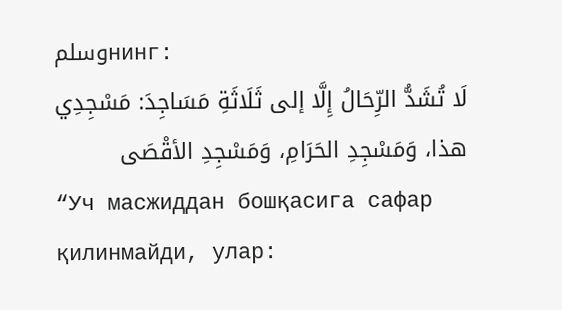وسلمнинг:
لَا تُشَدُّ الرِّحَالُ إِلَّا إلى ثَلَاثَةِ مَسَاجِدَ: مَسْجِدِي هذا، وَمَسْجِدِ الحَرَامِ، وَمَسْجِدِ الأقْصَى
“Уч масжиддан бошқасига сафар қилинмайди, улар: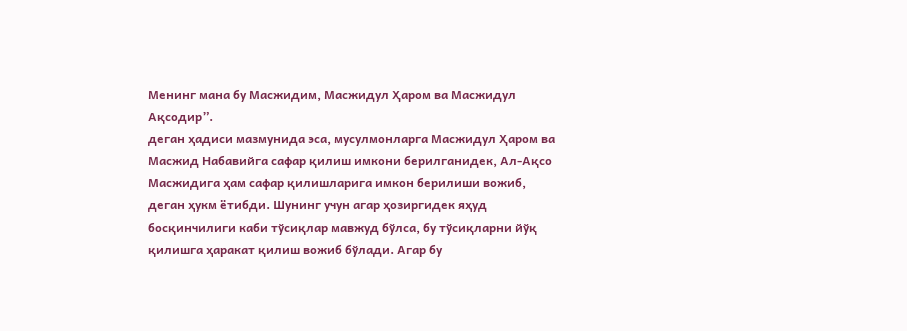Менинг мана бу Масжидим, Масжидул Ҳаром ва Масжидул Ақсодир”.
деган ҳадиси мазмунида эса, мусулмонларга Масжидул Ҳаром ва Масжид Набавийга сафар қилиш имкони берилганидек, Ал-Ақсо Масжидига ҳам сафар қилишларига имкон берилиши вожиб, деган ҳукм ётибди. Шунинг учун агар ҳозиргидек яҳуд босқинчилиги каби тўсиқлар мавжуд бўлса, бу тўсиқларни йўқ қилишга ҳаракат қилиш вожиб бўлади. Агар бу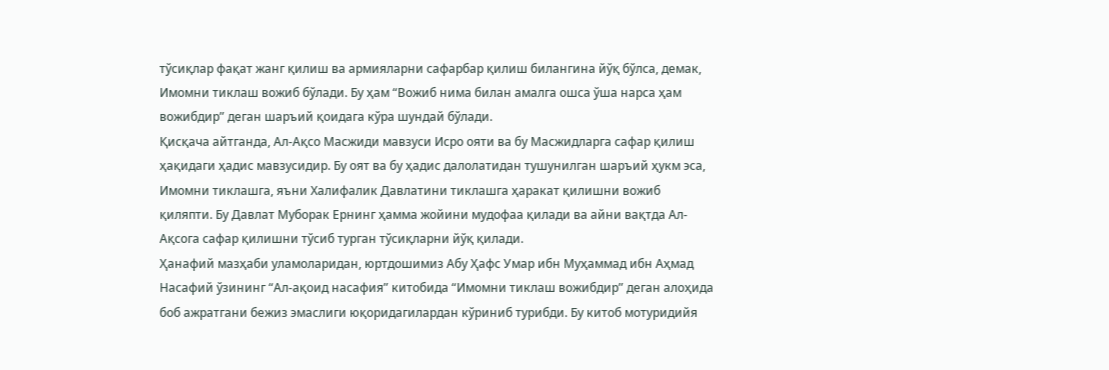тўсиқлар фақат жанг қилиш ва армияларни сафарбар қилиш билангина йўқ бўлса, демак, Имомни тиклаш вожиб бўлади. Бу ҳам “Вожиб нима билан амалга ошса ўша нарса ҳам вожибдир” деган шаръий қоидага кўра шундай бўлади.
Қисқача айтганда, Ал-Ақсо Масжиди мавзуси Исро ояти ва бу Масжидларга сафар қилиш ҳақидаги ҳадис мавзусидир. Бу оят ва бу ҳадис далолатидан тушунилган шаръий ҳукм эса, Имомни тиклашга, яъни Халифалик Давлатини тиклашга ҳаракат қилишни вожиб қиляпти. Бу Давлат Муборак Ернинг ҳамма жойини мудофаа қилади ва айни вақтда Ал-Ақсога сафар қилишни тўсиб турган тўсиқларни йўқ қилади.
Ҳанафий мазҳаби уламоларидан, юртдошимиз Абу Ҳафс Умар ибн Муҳаммад ибн Аҳмад Насафий ўзининг “Ал-ақоид насафия” китобида “Имомни тиклаш вожибдир” деган алоҳида боб ажратгани бежиз эмаслиги юқоридагилардан кўриниб турибди. Бу китоб мотуридийя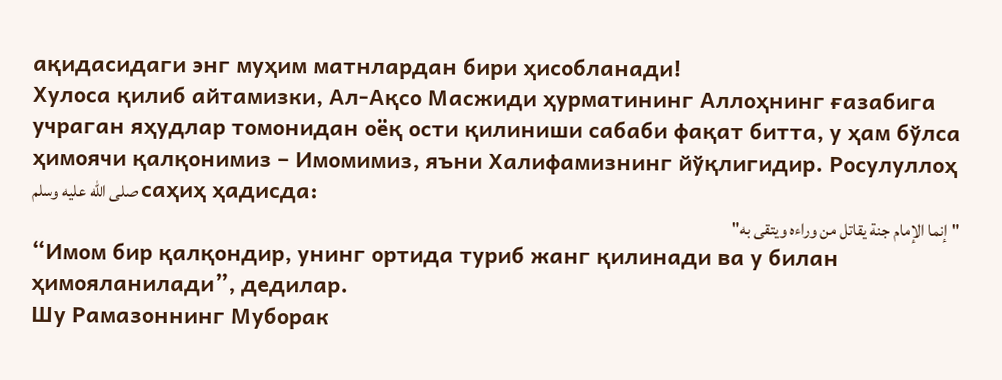ақидасидаги энг муҳим матнлардан бири ҳисобланади!
Хулоса қилиб айтамизки, Ал-Ақсо Масжиди ҳурматининг Аллоҳнинг ғазабига учраган яҳудлар томонидан оёқ ости қилиниши сабаби фақат битта, у ҳам бўлса ҳимоячи қалқонимиз – Имомимиз, яъни Халифамизнинг йўқлигидир. Росулуллоҳ صلى الله عليه وسلم саҳиҳ ҳадисда:
"إنما الإمام جنة يقاتل من وراءه ويتقى به"
“Имом бир қалқондир, унинг ортида туриб жанг қилинади ва у билан ҳимояланилади”, дедилар.
Шу Рамазоннинг Муборак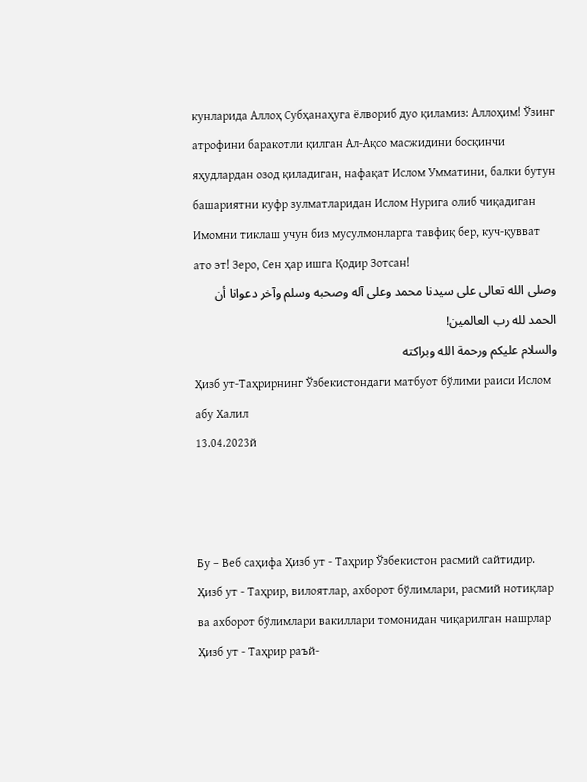кунларида Аллоҳ Субҳанаҳуга ёлвориб дуо қиламиз: Аллоҳим! Ўзинг атрофини баракотли қилган Ал-Ақсо масжидини босқинчи яҳудлардан озод қиладиган, нафақат Ислом Умматини, балки бутун башариятни куфр зулматларидан Ислом Нурига олиб чиқадиган Имомни тиклаш учун биз мусулмонларга тавфиқ бер, куч-қувват ато эт! Зеро, Сен ҳар ишга Қодир Зотсан!
وصلى الله تعالى على سيدنا محمد وعلى آله وصحبه وسلم وآخر دعوانا أن الحمد لله رب العالمين!
والسلام عليكم ورحمة الله وبراكته
Ҳизб ут-Таҳрирнинг Ўзбекистондаги матбуот бўлими раиси Ислом абу Халил
13.04.2023й



Бу – Веб саҳифа Ҳизб ут - Таҳрир Ўзбекистон расмий сайтидир. Ҳизб ут - Таҳрир, вилоятлар, ахборот бўлимлари, расмий нотиқлар ва ахборот бўлимлари вакиллари томонидан чиқарилган нашрлар Ҳизб ут - Таҳрир раъй-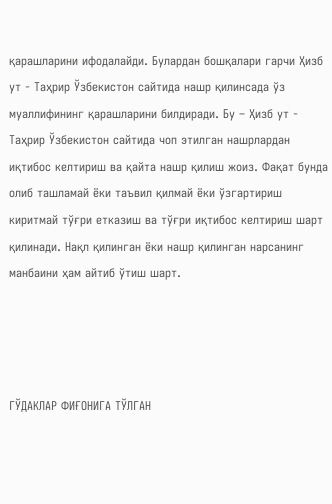қарашларини ифодалайди. Булардан бошқалари гарчи Ҳизб ут - Таҳрир Ўзбекистон сайтида нашр қилинсада ўз муаллифининг қарашларини билдиради. Бу – Ҳизб ут - Таҳрир Ўзбекистон сайтида чоп этилган нашрлардан иқтибос келтириш ва қайта нашр қилиш жоиз. Фақат бунда олиб ташламай ёки таъвил қилмай ёки ўзгартириш киритмай тўғри етказиш ва тўғри иқтибос келтириш шарт қилинади. Нақл қилинган ёки нашр қилинган нарсанинг манбаини ҳам айтиб ўтиш шарт.




ГЎДАКЛАР ФИҒОНИГА ТЎЛГАН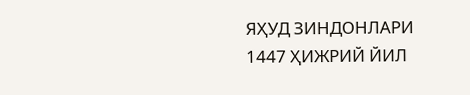ЯҲУД ЗИНДОНЛАРИ
1447 ҲИЖРИЙ ЙИЛ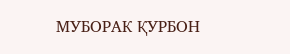МУБОРАК ҚУРБОН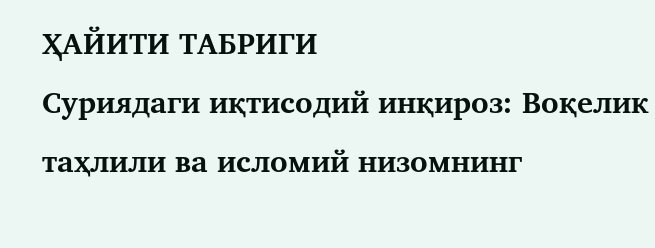ҲАЙИТИ ТАБРИГИ
Суриядаги иқтисодий инқироз: Воқелик таҳлили ва исломий низомнинг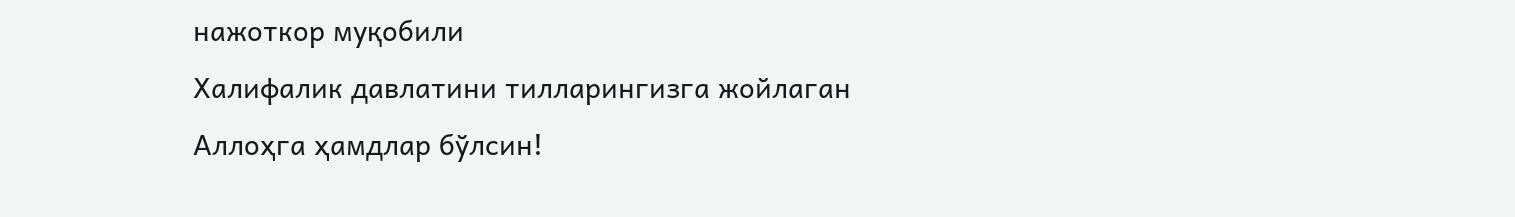нажоткор муқобили
Халифалик давлатини тилларингизга жойлаган Аллоҳга ҳамдлар бўлсин!